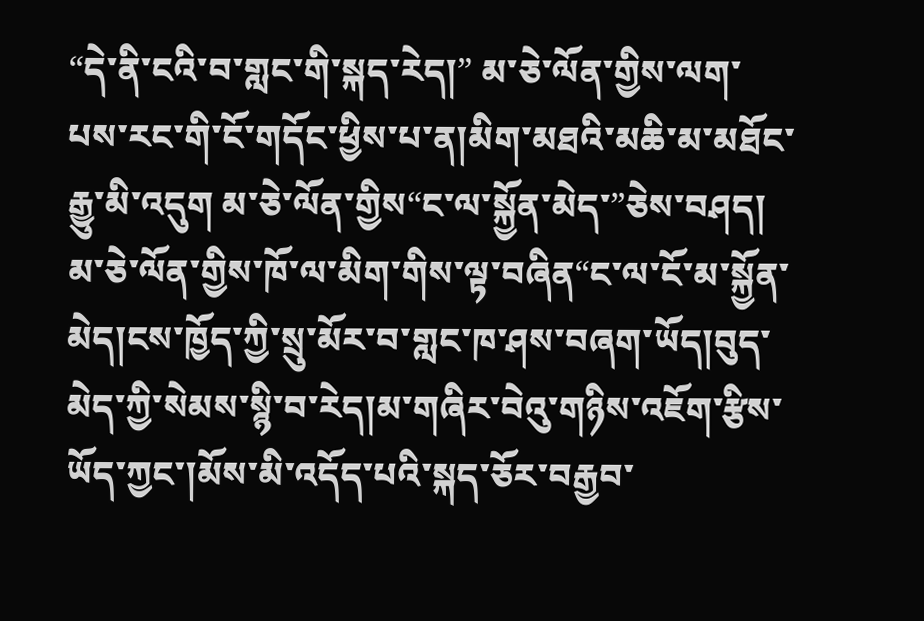“དེ་ནི་ངའི་བ་གླང་གི་སྐད་རེད།” མ་ཅེ་ལོན་གྱིས་ལག་པས་རང་གི་ངོ་གདོང་ཕྱིས་པ་ན།མིག་མཐའི་མཆི་མ་མཐོང་རྒྱུ་མི་འདུག མ་ཅེ་ལོན་གྱིས“ང་ལ་སྐྱོན་མེད་”ཅེས་བཤད། མ་ཅེ་ལོན་གྱིས་ཁོ་ལ་མིག་གིས་ལྟ་བཞིན“ང་ལ་ངོ་མ་སྐྱོན་མེད།ངས་ཁྱོད་ཀྱི་སྲུ་མོར་བ་གླང་ཁ་ཤས་བཞག་ཡོད།བུད་མེད་ཀྱི་སེམས་སྙི་བ་རེད།མ་གཞིར་བེའུ་གཉིས་འཇོག་རྩིས་ཡོད་ཀྱང་།མོས་མི་འདོད་པའི་སྐད་ཅོར་བརྒྱབ་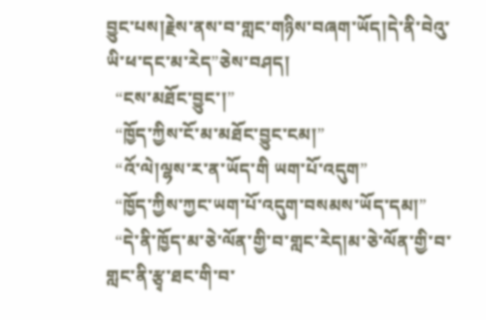བྱུང་པས།རྗེས་ནས་བ་གླང་གཉིས་བཞག་ཡོད།དེ་ནི་བེའུ་ཡི་ཕ་དང་མ་རེད”ཅེས་བཤད།
  “ངས་མཐོང་བྱུང་།”
  “ཁྱོད་ཀྱིས་ངོ་མ་མཐོང་བྱུང་ངམ།”
  “འོ་ལེ།ལྷས་ར་ན་ཡོད་གི ཡག་པོ་འདུག”
  “ཁྱོད་ཀྱིས་ཀྱང་ཡག་པོ་འདུག་བསམས་ཡོད་དམ།”
  “དེ་ནི་ཁྱོད་མ་ཅེ་ལོན་གྱི་བ་གླང་རེད།མ་ཅེ་ལོན་གྱི་བ་གླང་ནི་རྩྭ་ཐང་གི་བ་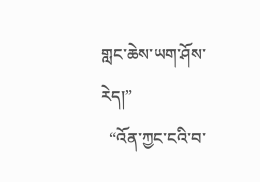གླང་ཆེས་ཡག་ཤོས་རེད།”
  “འོན་ཀྱང་ངའི་བ་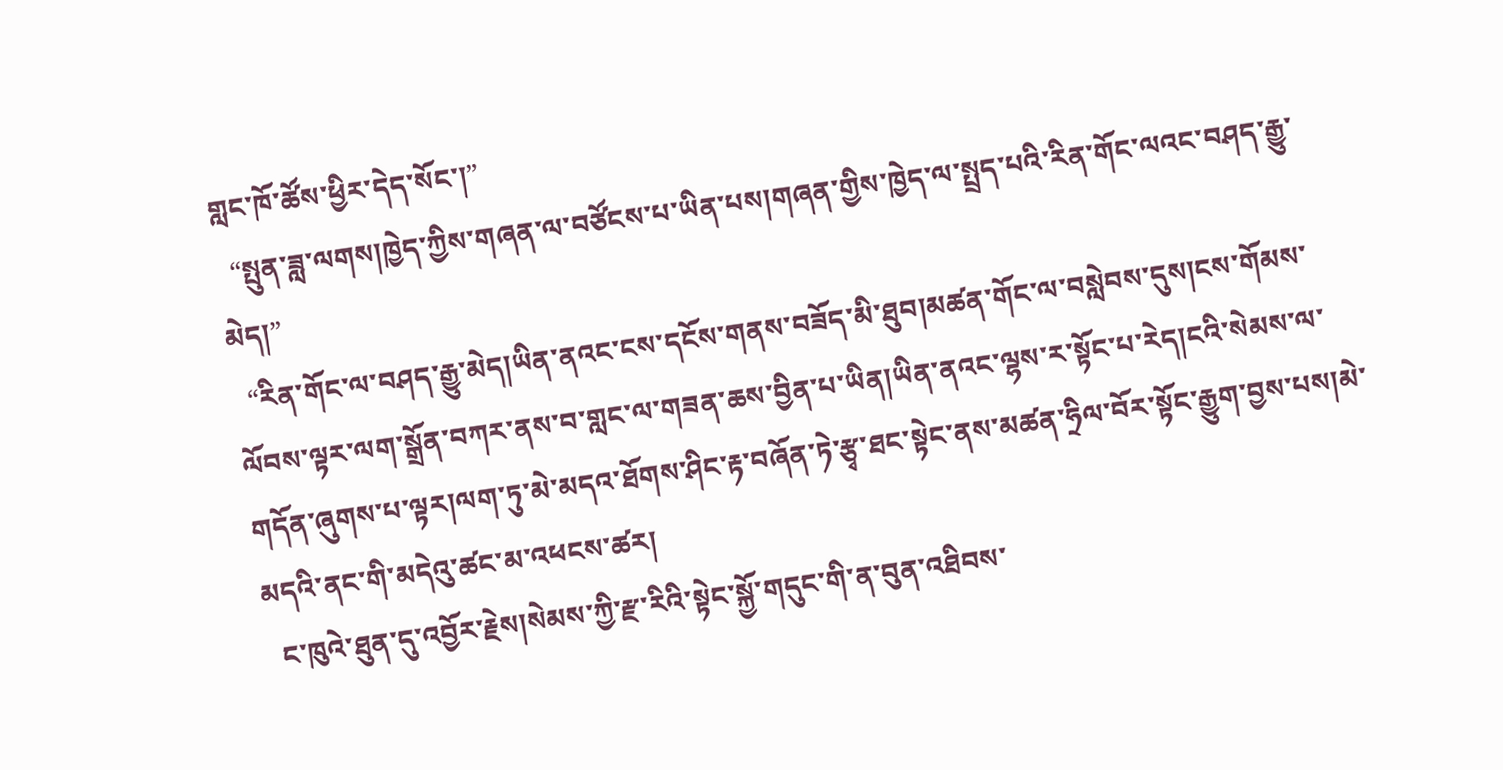གླང་ཁོ་ཚོས་ཕྱིར་དེད་སོང་།”
  “སྤུན་ཟླ་ལགས།ཁྱེད་ཀྱིས་གཞན་ལ་བཙོངས་པ་ཡིན་པས།གཞན་གྱིས་ཁྱེད་ལ་སྤྲད་པའི་རིན་གོང་ལའང་བཤད་རྒྱུ་མེད།”
  “རིན་གོང་ལ་བཤད་རྒྱུ་མེད།ཡིན་ནའང་ངས་དངོས་གནས་བཟོད་མི་ཐུབ།མཚན་གོང་ལ་བསླེབས་དུས།ངས་གོམས་ལོབས་ལྟར་ལག་སྒྲོན་བཀར་ནས་བ་གླང་ལ་གཟན་ཆས་བྱིན་པ་ཡིན།ཡིན་ནའང་ལྷས་ར་སྟོང་པ་རེད།ངའི་སེམས་ལ་གདོན་ཞུགས་པ་ལྟར།ལག་ཏུ་མེ་མདའ་ཐོགས་ཤིང་རྟ་བཞོན་ཏེ་རྩྭ་ཐང་སྟེང་ནས་མཚན་ཧྲིལ་བོར་སྟོང་རྒྱུག་བྱས་པས།མེ་མདའི་ནང་གི་མདེའུ་ཚང་མ་འཕངས་ཚར།
  ང་ཁུའེ་ཐུན་དུ་འབྱོར་རྗེས།སེམས་ཀྱི་རྫ་རིའི་སྟེང་སྐྱོ་གདུང་གི་ན་བུན་འཐིབས་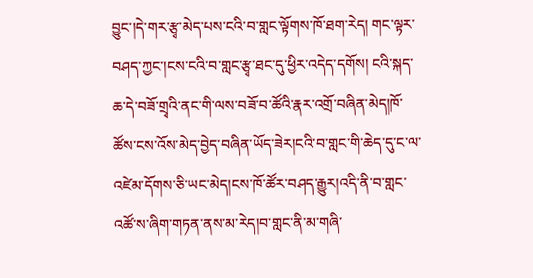བྱུང་།དེ་གར་རྩྭ་མེད་པས་ངའི་བ་གླང་ལྟོགས་ཁོ་ཐག་རེད། གང་ལྟར་བཤད་ཀྱང་།ངས་ངའི་བ་གླང་རྩྭ་ཐང་དུ་ཕྱིར་འདེད་དགོས། ངའི་སྐད་ཆ་དེ་བཟོ་གྲྭའི་ནང་གི་ལས་བཟོ་བ་ཚོའི་རྣར་འགྲོ་བཞིན་མེད།ཁོ་ཚོས་ངས་འོས་མེད་བྱེད་བཞིན་ཡོད་ཟེར།ངའི་བ་གླང་གི་ཆེད་དུ་ང་ལ་འཛེམ་དོགས་ཅི་ཡང་མེད།ངས་ཁོ་ཚོར་བཤད་རྒྱུར།འདི་ནི་བ་གླང་འཚོ་ས་ཞིག་གཏན་ནས་མ་རེད།བ་གླང་ནི་མ་གཞི་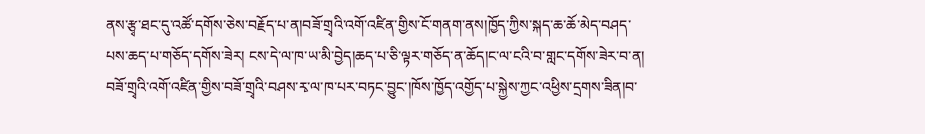ནས་རྩྭ་ཐང་དུ་འཚོ་དགོས་ཅེས་བརྗོད་པ་ན།བཟོ་གྲྭའི་འགོ་འཛིན་གྱིས་ངོ་གནག་ནས།ཁྱོད་ཀྱིས་སྐད་ཆ་ཆོ་མེད་བཤད་པས་ཆད་པ་གཅོད་དགོས་ཟེར། ངས་དེ་ལ་ཁ་ཡ་མི་བྱེད།ཆད་པ་ཅི་ལྟར་གཅོད་ན་ཆོད།ང་ལ་ངའི་བ་གླང་དགོས་ཟེར་བ་ན། བཟོ་གྲྭའི་འགོ་འཛིན་གྱིས་བཟོ་གྲྭའི་བཤས་རྭ་ལ་ཁ་པར་བཏང་བྱུང་།ཁོས་ཁྱོད་འགྱོད་པ་སྐྱེས་ཀྱང་འཕྱིས་དྲགས་ཟིན།བ་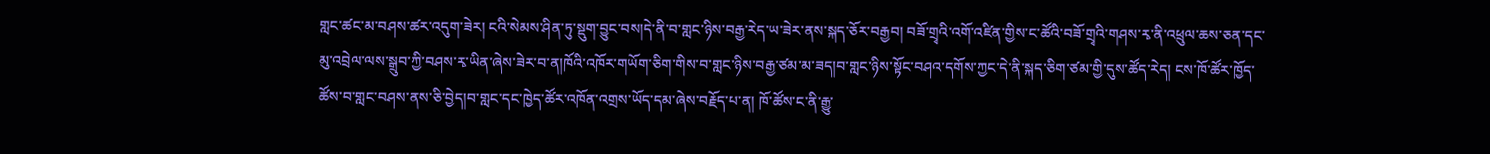གླང་ཚང་མ་བཤས་ཚར་འདུག་ཟེར། ངའི་སེམས་ཤིན་ཏུ་སྡུག་བྱུང་བས།དེ་ནི་བ་གླང་ཉིས་བརྒྱ་རེད་ཡ་ཟེར་ནས་སྐད་ཅོར་བརྒྱབ། བཟོ་གྲྭའི་འགོ་འཛིན་གྱིས་ང་ཚོའི་བཟོ་གྲྭའི་གཤས་རྭ་ནི་འཕྲུལ་ཆས་ཅན་དང་མུ་འབྲེལ་ལས་སྒྲུབ་ཀྱི་བཤས་རྭ་ཡིན་ཞེས་ཟེར་བ་ན།ཁོའི་འཁོར་གཡོག་ཅིག་གིས་བ་གླང་ཉིས་བརྒྱ་ཙམ་མ་ཟད།བ་གླང་ཉིས་སྟོང་བཤའ་དགོས་ཀྱང་དེ་ནི་སྐད་ཅིག་ཙམ་གྱི་དུས་ཚོད་རེད། ངས་ཁོ་ཚོར་ཁྱོད་ཚོས་བ་གླང་བཤས་ནས་ཅི་བྱེད།བ་གླང་དང་ཁྱེད་ཚོར་འཁོན་འགྲས་ཡོད་དམ་ཞེས་བརྗོད་པ་ན། ཁོ་ཚོས་ང་ནི་རྒྱུ་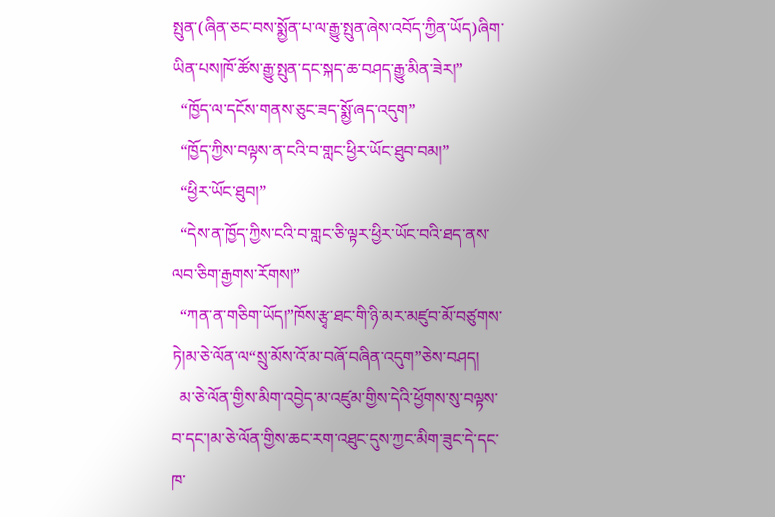སྤུན་(ཞིན་ཅང་བས་སྨྱོན་པ་ལ་རྒྱུ་སྤུན་ཞེས་འབོད་ཀྱིན་ཡོད)ཞིག་ཡིན་པས།ཁོ་ཚོས་རྒྱུ་སྤུན་དང་སྐད་ཆ་བཤད་རྒྱུ་མིན་ཟེར།”
  “ཁྱོད་ལ་དངོས་གནས་ཅུང་ཟད་སྨྱོ་ཞད་འདུག”
  “ཁྱོད་ཀྱིས་བལྟས་ན་ངའི་བ་གླང་ཕྱིར་ཡོང་ཐུབ་བམ།”
  “ཕྱིར་ཡོང་ཐུབ།”
  “དེས་ན་ཁྱོད་ཀྱིས་ངའི་བ་གླང་ཅི་ལྟར་ཕྱིར་ཡོང་བའི་ཐད་ནས་ལབ་ཅིག་རྒྱགས་རོགས།”
  “ཀན་ན་གཅིག་ཡོད།”ཁོས་རྩྭ་ཐང་གི་ཉི་མར་མཛུབ་མོ་བཙུགས་ཏེ།མ་ཅེ་ལོན་ལ“སྲུ་མོས་འོ་མ་བཞོ་བཞིན་འདུག”ཅེས་བཤད།
  མ་ཅེ་ལོན་གྱིས་མིག་འབྱེད་མ་འཛུམ་གྱིས་དེའི་ཕྱོགས་སུ་བལྟས་བ་དང་།མ་ཅེ་ལོན་གྱིས་ཆང་རག་འཐུང་དུས་ཀྱང་མིག་ཟུང་དེ་དང་ཁ་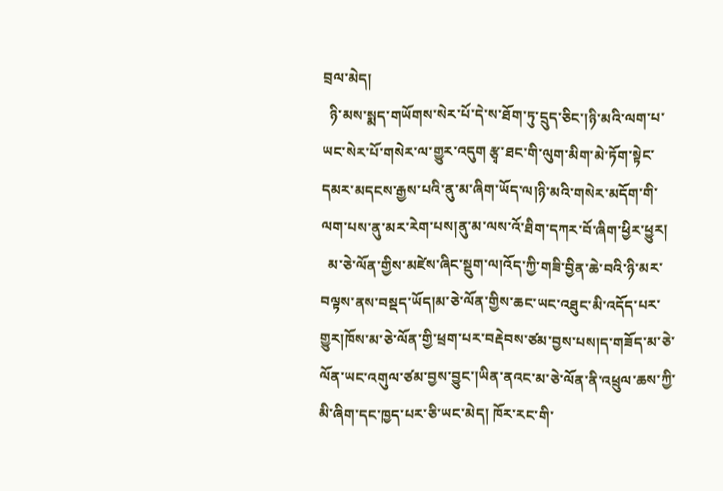བྲལ་མེད།
  ཉི་མས་སྨད་གཡོགས་སེར་པོ་དེ་ས་ཐོག་ཏུ་དྲུད་ཅིང་།ཉི་མའི་ལག་པ་ཡང་སེར་པོ་གསེར་ལ་གྱུར་འདུག རྩྭ་ཐང་གི་ལུག་མིག་མེ་ཏོག་སྟེང་དམར་མདངས་རྒྱས་པའི་ནུ་མ་ཞིག་ཡོད་ལ།ཉི་མའི་གསེར་མདོག་གི་ལག་པས་ནུ་མར་རེག་པས།ནུ་མ་ལས་འོ་ཐིག་དཀར་བོ་ཞིག་ཕྱིར་ཕྱུར།
  མ་ཅེ་ལོན་གྱིས་མཛེས་ཞིང་སྡུག་ལ།འོད་ཀྱི་གཟི་བྱིན་ཆེ་བའི་ཉི་མར་བལྟས་ནས་བསྡད་ཡོད།མ་ཅེ་ལོན་གྱིས་ཆང་ཡང་འཐུང་མི་འདོད་པར་གྱུར།ཁོས་མ་ཅེ་ལོན་གྱི་ཕྲག་པར་བརྡེབས་ཙམ་བྱས་པས།ད་གཟོད་མ་ཅེ་ལོན་ཡང་འགུལ་ཙམ་བྱས་བྱུང་།ཡིན་ནའང་མ་ཅེ་ལོན་ནི་འཕྲུལ་ཆས་ཀྱི་མི་ཞིག་དང་ཁྱད་པར་ཅི་ཡང་མེད། ཁོར་རང་གི་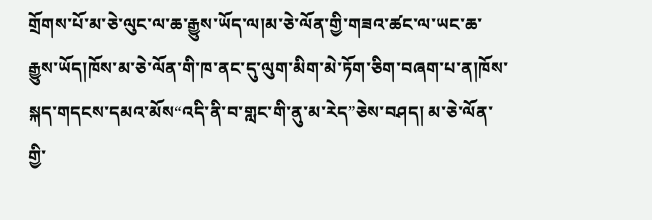གྲོགས་པོ་མ་ཅེ་ལུང་ལ་ཆ་རྒྱུས་ཡོད་ལ།མ་ཅེ་ལོན་གྱི་གཟའ་ཚང་ལ་ཡང་ཆ་རྒྱུས་ཡོད།ཁོས་མ་ཅེ་ལོན་གི་ཁ་ནང་དུ་ལུག་མིག་མེ་ཏོག་ཅིག་བཞག་པ་ན།ཁོས་སྐད་གདངས་དམའ་མོས“འདི་ནི་བ་གླང་གི་ནུ་མ་རེད”ཅེས་བཤད། མ་ཅེ་ལོན་གྱི་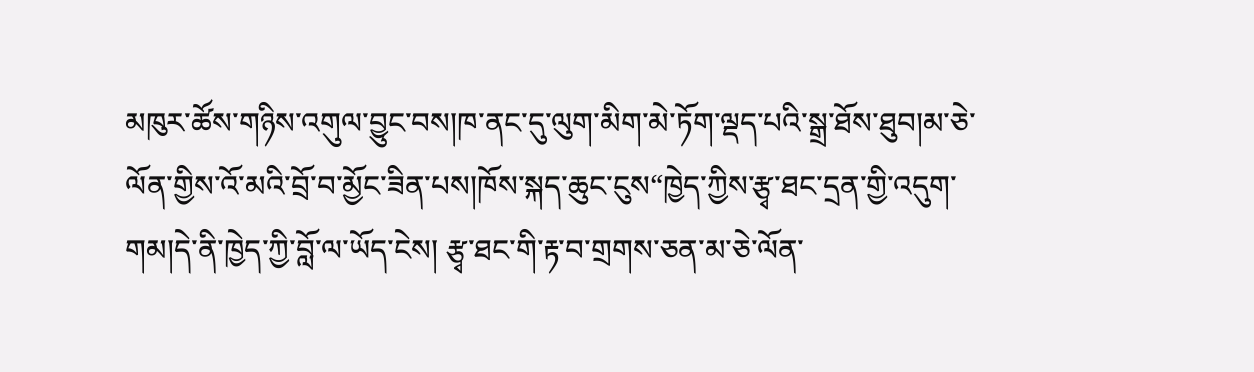མཁུར་ཚོས་གཉིས་འགུལ་བྱུང་བས།ཁ་ནང་དུ་ལུག་མིག་མེ་ཏོག་ལྡད་པའི་སྒྲ་ཐོས་ཐུབ།མ་ཅེ་ལོན་གྱིས་འོ་མའི་བྲོ་བ་མྱོང་ཟིན་པས།ཁོས་སྐད་ཆུང་ངུས“ཁྱེད་ཀྱིས་རྩྭ་ཐང་དྲན་གྱི་འདུག་གམ།དེ་ནི་ཁྱེད་ཀྱི་བློ་ལ་ཡོད་ངེས། རྩྭ་ཐང་གི་རྟ་བ་གྲགས་ཅན་མ་ཅེ་ལོན་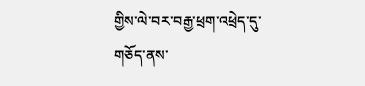གྱིས་ལེ་བར་བརྒྱ་ཕྲག་འཕྲེད་དུ་གཅོད་ནས་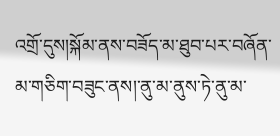འགྲོ་དུས།སྐོམ་ནས་བཟོད་མ་ཐུབ་པར་བཞོན་མ་གཅིག་བཟུང་ནས།་ནུ་མ་ནུས་ཏེ་ནུ་མ་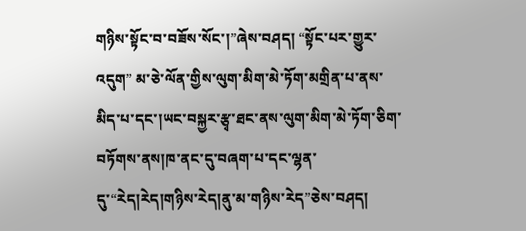གཉིས་སྟོང་བ་བཟོས་སོང་།”ཞེས་བཤད། “སྟོང་པར་གྱུར་འདུག” མ་ཅེ་ལོན་གྱིས་ལུག་མིག་མེ་ཏོག་མགྲིན་པ་ནས་མིད་པ་དང་།ཡང་བསྐྱར་རྩྭ་ཐང་ནས་ལུག་མིག་མེ་ཏོག་ཅིག་བཏོགས་ནས།ཁ་ནང་དུ་བཞག་པ་དང་ལྷན་དུ་“རེད།རེད།གཉིས་རེད།ནུ་མ་གཉིས་རེད”ཅེས་བཤད།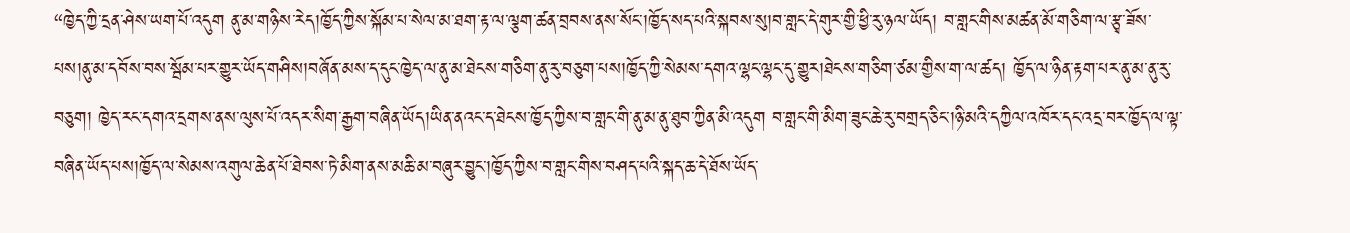“ཁྱེད་ཀྱི་དྲན་ཤེས་ཡག་པོ་འདུག ནུ་མ་གཉིས་རེད།ཁྱོད་ཀྱིས་སྐོམ་པ་སེལ་མ་ཐག་རྟ་ལ་ལྕག་ཚན་བྲབས་ནས་སོང་།ཁྱོད་སད་པའི་སྐབས་སུ།བ་གླང་དེ་གུར་གྱི་ཕྱི་རུ་ཉལ་ཡོད། བ་གླང་གིས་མཚན་མོ་གཅིག་ལ་རྩྭ་ཟོས་པས།ནུ་མ་དབོས་བས་སྦོམ་པར་གྱུར་ཡོད་གཤིས།བཞོན་མས་ད་དུང་ཁྱེད་ལ་ནུ་མ་ཐེངས་གཅིག་ནུ་རུ་བཅུག་པས།ཁྱོད་ཀྱི་སེམས་དགའ་ལྷང་ལྷང་དུ་གྱུར།ཐེངས་གཅིག་ཙམ་གྱིས་ག་ལ་ཚད། ཁྱོད་ལ་ཉིན་རྟག་པར་ནུ་མ་ནུ་རུ་བཅུག། ཁྱེད་རང་དགའ་དྲགས་ནས་ལུས་པོ་འདར་སིག་རྒྱག་བཞིན་ཡོད།ཡིན་ནའང་ད་ཐེངས་ཁྱོད་ཀྱིས་བ་གླང་གི་ནུ་མ་ནུ་ཐུབ་ཀྱིན་མི་འདུག བ་གླང་གི་མིག་ཟུང་ཆེ་རུ་བགྲད་ཅིང་།ཉི་མའི་དཀྱིལ་འཁོར་དང་འདྲ་བར་ཁྱོད་ལ་ལྟ་བཞིན་ཡོད་པས།ཁྱོད་ལ་སེམས་འགུལ་ཆེན་པོ་ཐེབས་ཏེ་མིག་ནས་མཆི་མ་བཞུར་བྱུང་།ཁྱོད་ཀྱིས་བ་གླང་གིས་བཤད་པའི་སྐད་ཆ་དེ་ཐོས་ཡོད་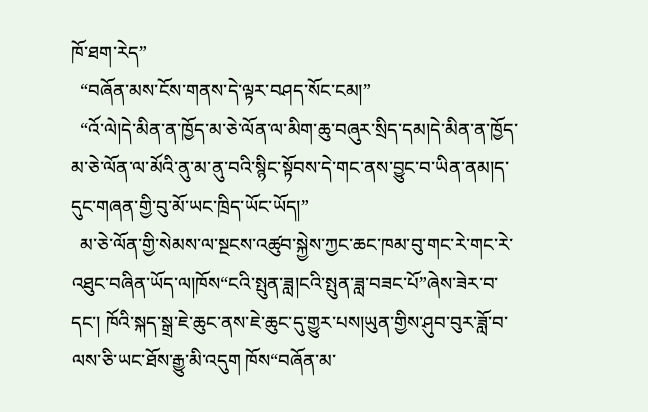ཁོ་ཐག་རེད”
  “བཞོན་མས་ངོས་གནས་དེ་ལྟར་བཤད་སོང་ངམ།”
  “འོ་ལེ།དེ་མིན་ན་ཁྱོད་མ་ཅེ་ལོན་ལ་མིག་ཆུ་བཞུར་སྲིད་དམ།དེ་མིན་ན་ཁྱོད་མ་ཅེ་ལོན་ལ་མོའི་ནུ་མ་ནུ་བའི་སྙིང་སྟོབས་དེ་གང་ནས་བྱུང་བ་ཡིན་ནམ།ད་དུང་གཞན་གྱི་བུ་མོ་ཡང་ཁྲིད་ཡོང་ཡོད།”
  མ་ཅེ་ལོན་གྱི་སེམས་ལ་སྔངས་འཚུབ་སྐྱེས་ཀྱང་ཆང་ཁམ་བུ་གང་རེ་གང་རེ་འཐུང་བཞིན་ཡོད་ལ།ཁོས“ངའི་སྤུན་ཟླ།ངའི་སྤུན་ཟླ་བཟང་པོ”ཞེས་ཟེར་བ་དང་། ཁོའི་སྐད་སྒྲ་ཇེ་ཆུང་ནས་ཇེ་ཆུང་དུ་གྱུར་པས།ཡུན་གྱིས་ཤུབ་བུར་ཟློ་བ་ལས་ཅི་ཡང་ཐོས་རྒྱུ་མི་འདུག ཁོས“བཞོན་མ་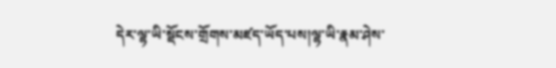དེར་ལྷ་ཡི་སྡོངས་གྲོགས་མཛད་ཡོད་པས།ལྷ་ཡི་རྣམ་ཤེས་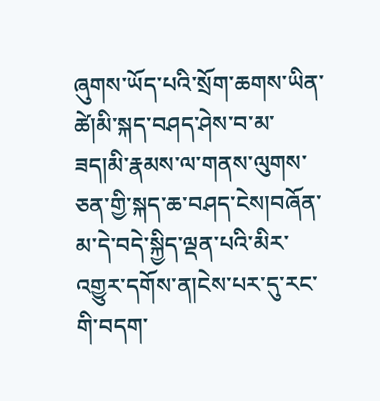ཞུགས་ཡོད་པའི་སྲོག་ཆགས་ཡིན་ཚེ།མི་སྐད་བཤད་ཤེས་བ་མ་ཟད།མི་རྣམས་ལ་གནས་ལུགས་ཅན་གྱི་སྐད་ཆ་བཤད་ངེས།བཞོན་མ་དེ་བདེ་སྐྱིད་ལྡན་པའི་མིར་འགྱུར་དགོས་ན།ངེས་པར་དུ་རང་གི་བདག་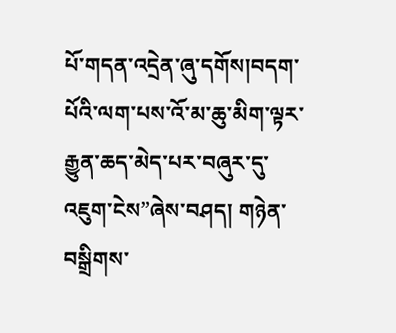པོ་གདན་འདྲེན་ཞུ་དགོས།བདག་པོའི་ལག་པས་འོ་མ་ཆུ་མིག་ལྟར་རྒྱུན་ཆད་མེད་པར་བཞུར་དུ་འཇུག་ངེས”ཞེས་བཤད། གཉེན་བསྒྲིགས་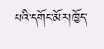པའི་དགོང་མོར།ཁྱོད་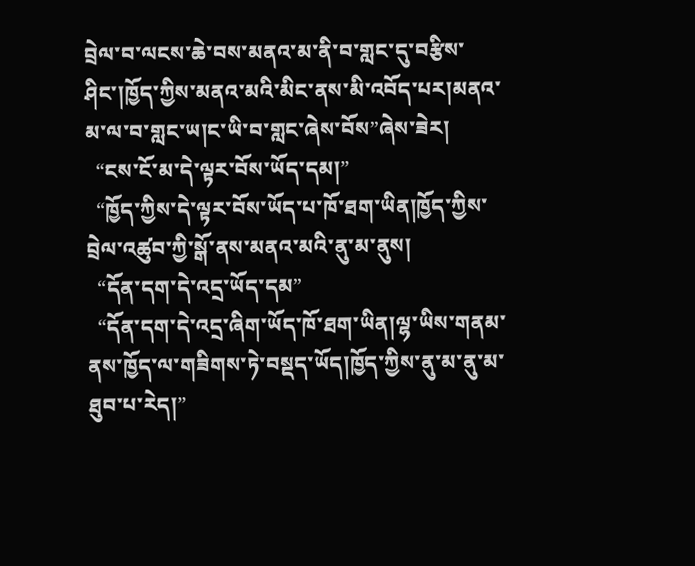བྲེལ་བ་ལངས་ཆེ་བས་མནའ་མ་ནི་བ་གླང་དུ་བརྩིས་ཤིང་།ཁྱོད་ཀྱིས་མནའ་མའི་མིང་ནས་མི་འབོད་པར།མནའ་མ་ལ་བ་གླང་ཡ།ང་ཡི་བ་གླང་ཞེས་བོས”ཞེས་ཟེར།
  “ངས་ངོ་མ་དེ་ལྟར་བོས་ཡོད་དམ།”
  “ཁྱོད་ཀྱིས་དེ་ལྟར་བོས་ཡོད་པ་ཁོ་ཐག་ཡིན།ཁྱོད་ཀྱིས་བྲེལ་འཚུབ་ཀྱི་སྒོ་ནས་མནའ་མའི་ནུ་མ་ནུས།
  “དོན་དག་དེ་འདྲ་ཡོད་དམ”
  “དོན་དག་དེ་འདྲ་ཞིག་ཡོད་ཁོ་ཐག་ཡིན།ལྷ་ཡིས་གནམ་ནས་ཁྱོད་ལ་གཟིགས་ཏེ་བསྡད་ཡོད།ཁྱོད་ཀྱིས་ནུ་མ་ནུ་མ་ཐུབ་པ་རེད།”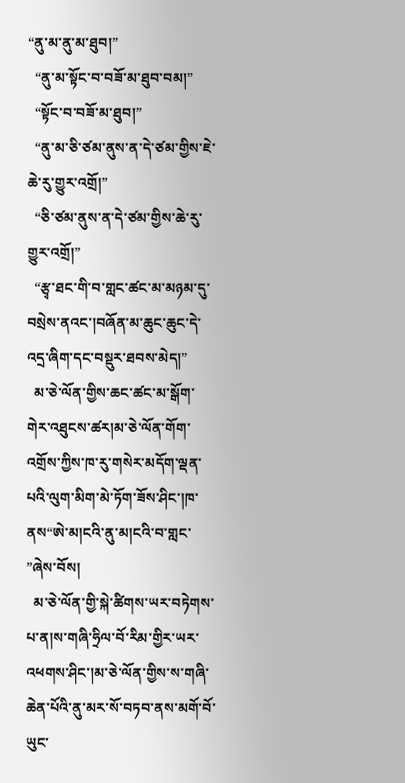“ནུ་མ་ནུ་མ་ཐུབ།”
  “ནུ་མ་སྟོང་བ་བཟོ་མ་ཐུབ་བམ།”
  “སྟོང་བ་བཟོ་མ་ཐུབ།”
  “ནུ་མ་ཅི་ཙམ་ནུས་ན་དེ་ཙམ་གྱིས་ཇེ་ཆེ་རུ་གྱུར་འགྲོ།”
  “ཅི་ཙམ་ནུས་ན་དེ་ཙམ་གྱིས་ཆེ་རུ་གྱུར་འགྲོ།”
  “རྩྭ་ཐང་གི་བ་གླང་ཚང་མ་མཉམ་དུ་བསྲེས་ནའང་།བཞོན་མ་ཆུང་ཆུང་དེ་འདྲ་ཞིག་དང་བསྡུར་ཐབས་མེད།”
  མ་ཅེ་ལོན་གྱིས་ཆང་ཚང་མ་སྒོག་གེར་འཐུངས་ཚར།མ་ཅེ་ལོན་གོག་འགྲོས་ཀྱིས་ཁ་རུ་གསེར་མདོག་ལྡན་པའི་ལུག་མིག་མེ་ཏོག་ཟོས་ཤིང་།ཁ་ནས“ཨེ་མ།ངའི་ནུ་མ།ངའི་བ་གླང་ ”ཞེས་བོས།
  མ་ཅེ་ལོན་གྱི་སྐེ་ཚིགས་ཡར་བཏེགས་པ་ན།ས་གཞི་ཧྲིལ་བོ་རིམ་གྱིར་ཡར་འཕགས་ཤིང་།མ་ཅེ་ལོན་གྱིས་ས་གཞི་ཆེན་པོའི་ནུ་མར་སོ་བཏབ་ནས་མགོ་བོ་ཡུང་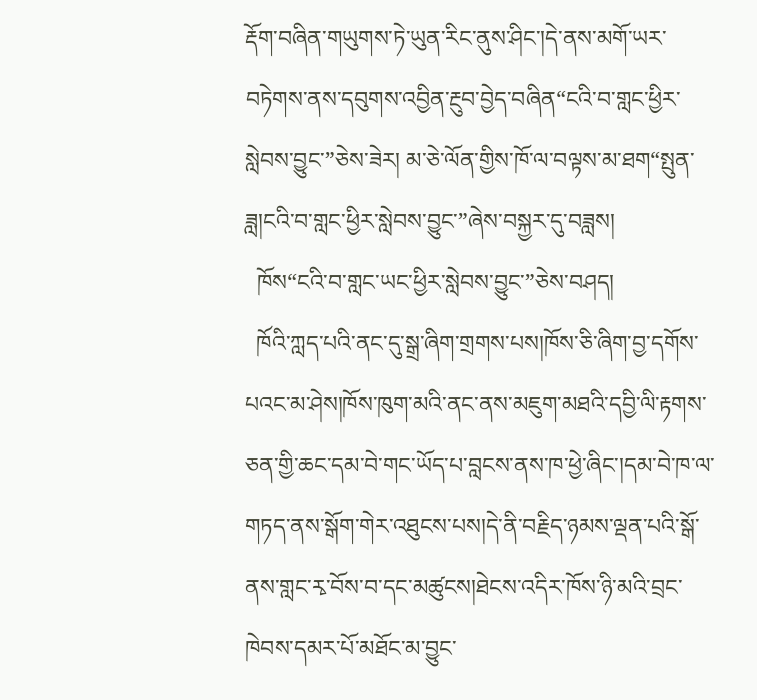རྡོག་བཞིན་གཡུགས་ཏེ་ཡུན་རིང་ནུས་ཤིང་།དེ་ནས་མགོ་ཡར་བཏེགས་ནས་དབུགས་འབྱིན་རྔུབ་བྱེད་བཞིན“ངའི་བ་གླང་ཕྱིར་སླེབས་བྱུང་”ཅེས་ཟེར། མ་ཅེ་ལོན་གྱིས་ཁོ་ལ་བལྟས་མ་ཐག“སྤུན་ཟླ།ངའི་བ་གླང་ཕྱིར་སླེབས་བྱུང་”ཞེས་བསྐྱར་དུ་བཟླས།
  ཁོས“ངའི་བ་གླང་ཡང་ཕྱིར་སླེབས་བྱུང་”ཅེས་བཤད།
  ཁོའི་ཀླད་པའི་ནང་དུ་སྒྲ་ཞིག་གྲགས་པས།ཁོས་ཅི་ཞིག་བྱ་དགོས་པའང་མ་ཤེས།ཁོས་ཁུག་མའི་ནང་ནས་མཇུག་མཐའི་དབྱི་ལི་རྟགས་ཅན་གྱི་ཆང་དམ་བེ་གང་ཡོད་པ་བླངས་ནས་ཁ་ཕྱེ་ཞིང་།དམ་བེ་ཁ་ལ་གཏད་ནས་སྒོག་གེར་འཐུངས་པས།དེ་ནི་བརྗིད་ཉམས་ལྡན་པའི་སྒོ་ནས་གླང་རྭ་བོས་བ་དང་མཚུངས།ཐེངས་འདིར་ཁོས་ཉི་མའི་བྲང་ཁེབས་དམར་པོ་མཐོང་མ་བྱུང་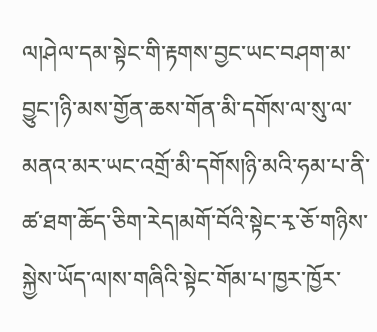ལ།ཤེལ་དམ་སྟེང་གི་རྟགས་བྱང་ཡང་བཤག་མ་བྱུང་།ཉི་མས་གྱོན་ཆས་གོན་མི་དགོས་ལ་སུ་ལ་མནའ་མར་ཡང་འགྲོ་མི་དགོས།ཉི་མའི་ཧམ་པ་ནི་ཚ་ཐག་ཆོད་ཅིག་རེད།མགོ་བོའི་སྟེང་རྭ་ཅོ་གཉིས་སྐྱེས་ཡོད་ལ།ས་གཞིའི་སྟེང་གོམ་པ་ཁྱར་ཁྱོར་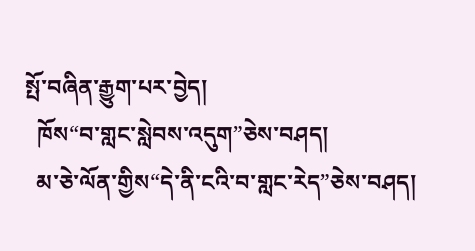སྤོ་བཞིན་རྒྱུག་པར་བྱེད།
  ཁོས“བ་གླང་སླེབས་འདུག”ཅེས་བཤད།
  མ་ཅེ་ལོན་གྱིས“དེ་ནི་ངའི་བ་གླང་རེད”ཅེས་བཤད།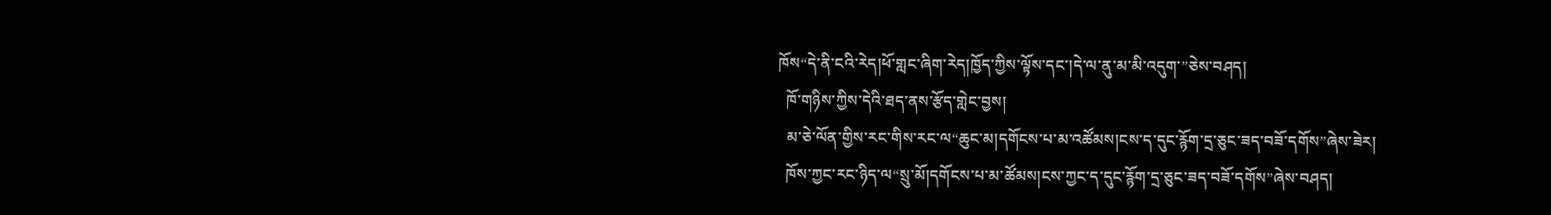ཁོས“དེ་ནི་ངའི་རེད།ཕོ་གླང་ཞིག་རེད།ཁྱོད་ཀྱིས་ལྟོས་དང་།དེ་ལ་ནུ་མ་མི་འདུག་”ཅེས་བཤད།
  ཁོ་གཉིས་ཀྱིས་དེའི་ཐད་ནས་རྩོད་གླེང་བྱས།
  མ་ཅེ་ལོན་གྱིས་རང་གིས་རང་ལ“ཆུང་མ།དགོངས་པ་མ་འཚོམས།ངས་ད་དུང་རྙོག་དྲ་ཅུང་ཟད་བཟོ་དགོས”ཞེས་ཟེར།
  ཁོས་ཀྱང་རང་ཉིད་ལ“སྲུ་མོ།དགོངས་པ་མ་ཚོམས།ངས་ཀྱང་ད་དུང་རྙོག་དྲ་ཅུང་ཟད་བཟོ་དགོས”ཞེས་བཤད།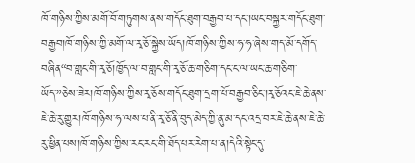ཁོ་གཉིས་ཀྱིས་མགོ་བོ་གཏུགས་ནས་གདོང་ཐུག་བརྒྱབ་པ་དང་།ཡང་བསྐྱར་གདོང་ཐུག་བརྒྱབ།ཁོ་གཉིས་ཀྱི་མགོ་ལ་རྭ་ཅོ་སྐྱེས་ཡོད།ཁོ་གཉིས་ཀྱིས་ཧ་ཧ་ཞེས་གད་མོ་དགོད་བཞིན“བ་གླང་གི་རྭ་ཅོ།ཁྱོད་ལ་བ་གླང་གི་རྭ་ཅོ་ཆ་གཅིག་དང་ང་ལ་ཡང་ཆ་གཅིག་ཡོད་”ཅེས་ཟེར།ཁོ་གཉིས་ཀྱིས་རྭ་ཅོས་གདོང་ཐུག་དྲག་པོ་བརྒྱབ་ཅིང་།རྭ་ཅོའང་ཇེ་ཆེ་ནས་ཇེ་ཆེ་རུ་གྱུར།ཁོ་གཉིས་ཧ་ལས་པ་ནི་རྭ་ཅོ་ནི་བུད་མེད་ཀྱི་ནུ་མ་དང་འདྲ་བར་ཇེ་ཆེ་ནས་ཇེ་ཆེ་རུ་ཕྱིན་པས།ཁོ་གཉིས་ཀྱིས་རང་རང་གི་ཐོད་པར་རེག་པ་ན།དེའི་སྟེང་དུ་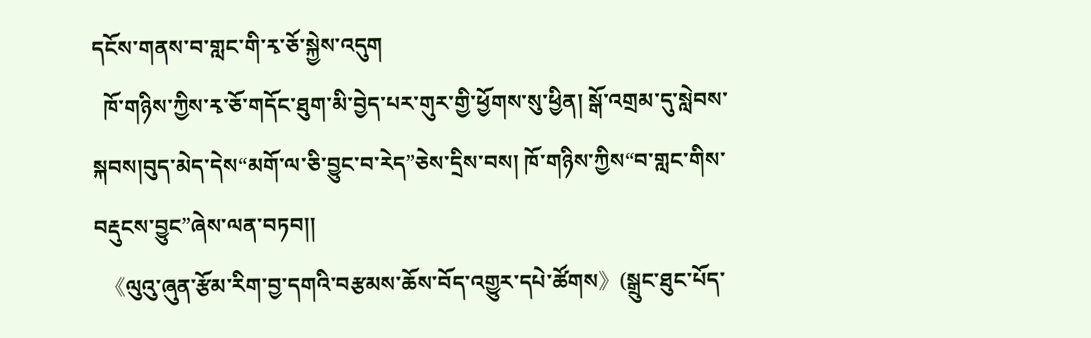དངོས་གནས་བ་གླང་གི་རྭ་ཅོ་སྐྱེས་འདུག
  ཁོ་གཉིས་ཀྱིས་རྭ་ཅོ་གདོང་ཐུག་མི་བྱེད་པར་གུར་གྱི་ཕྱོགས་སུ་ཕྱིན། སྒོ་འགྲམ་དུ་སླེབས་སྐབས།བུད་མེད་དེས“མགོ་ལ་ཅི་བྱུང་བ་རེད”ཅེས་དྲིས་བས། ཁོ་གཉིས་ཀྱིས“བ་གླང་གིས་བརྡུངས་བྱུང”ཞེས་ལན་བཏབ།།
  《ལུའུ་ཞུན་རྩོམ་རིག་བྱ་དགའི་བརྩམས་ཆོས་བོད་འགྱུར་དཔེ་ཚོགས》(སྒྲུང་ཐུང་པོད་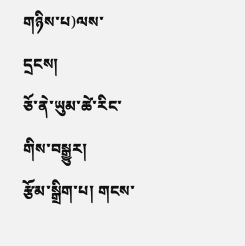གཉིས་པ)ལས་དྲངས།
ཅོ་ནེ་ཡུམ་ཚེ་རིང་གིས་བསྒྱུར།
རྩོམ་སྒྲིག་པ། གངས་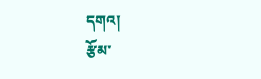དགའ།
རྩོམ་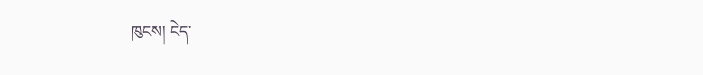ཁུངས། ངེད་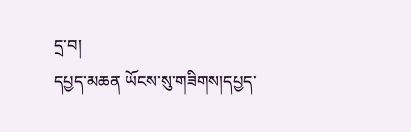དྲ་བ།
དཔྱད་མཆན ཡོངས་སུ་གཟིགས།དཔྱད་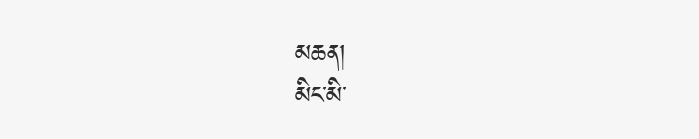མཆན།
མིང་མི་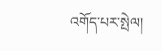འགོད་པར་སྤེལ།